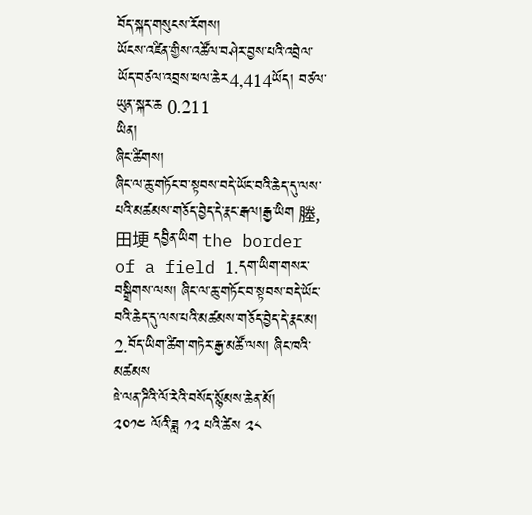བོད་སྐད་གསུངས་རོགས།
ཡོངས་འཛིན་གྱིས་འཚོལ་བཤེར་བྱས་པའི་འབྲེལ་ཡོད་བཙལ་འབྲས་ཕལ་ཆེར4,414ཡོད། བཙལ་ཡུན་སྐར་ཆ 0.211
ཡིན།
ཞིང་ཚིགས།
ཞིང་ལ་ཆུ་གཏོང་བ་སྟབས་བདེ་ཡོང་བའི་ཆེད་དུ་ལས་པའི་མཚམས་གཅོད་བྱེད་དེ་རྣང་རྒལ།རྒྱ་ཡིག 塍,田埂 དབྱིན་ཡིག the border of a field 1.དག་ཡིག་གསར་བསྒྲིགས་ལས། ཞིང་ལ་ཆུ་གཏོང་བ་སྟབས་བདེ་ཡོང་བའི་ཆེད་དུ་ལས་པའི་མཚམས་གཅོད་བྱེད་དེ་རྣང་མ། 2.བོད་ཡིག་ཚིག་གཏེར་རྒྱ་མཚོ་ལས། ཞིང་ཁའི་མཚམས
ཋེ་ལན་ཌིའི་ལོ་རེའི་བསོད་སྙོམས་ཆེན་མོ།
༢༠༡༤ ལོའི་ཟླ ༡༢ པའི་ཚེས ༢༨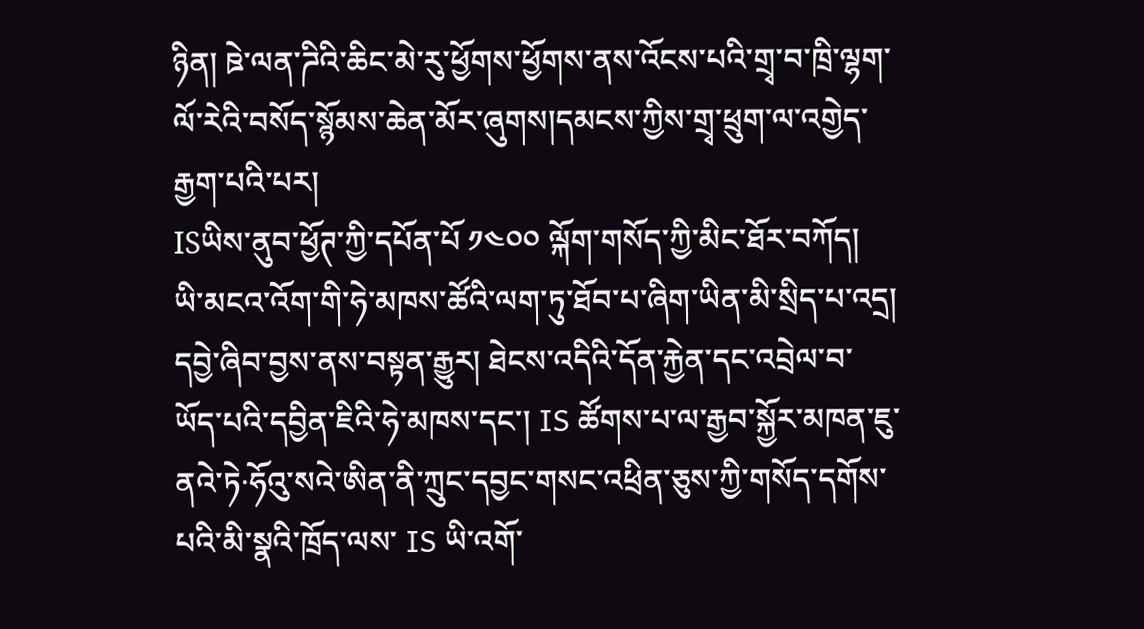ཉིན། ཋེ་ལན་ཌིའི་ཆིང་མེ་རུ་ཕྱོགས་ཕྱོགས་ནས་འོངས་པའི་གྲྭ་བ་ཁྲི་ལྷག་ལོ་རེའི་བསོད་སྙོམས་ཆེན་མོར་ཞུགས།དམངས་ཀྱིས་གྲྭ་ཕྲུག་ལ་འགྱེད་རྒྱག་པའི་པར།
ISཡིས་ནུབ་ཕྱོཊ་ཀྱི་དཔོན་པོ ༡༤༠༠ ལྐོག་གསོད་ཀྱི་མིང་ཐོར་བཀོད།
ཡི་མངའ་འོག་གི་ཧེ་མཁས་ཚོའི་ལག་ཏུ་ཐོབ་པ་ཞིག་ཡིན་མི་སྲིད་པ་འདྲ། དབྱེ་ཞིབ་བྱས་ནས་བསྟན་རྒྱུར། ཐེངས་འདིའི་དོན་རྐྱེན་དང་འབྲེལ་བ་ཡོད་པའི་དབྱིན་ཇིའི་ཧེ་མཁས་དང་། IS ཚོགས་པ་ལ་རྒྱབ་སྐྱོར་མཁན་ཇུ་ནའེ་ཏེ·ཧོའུ་སའེ་ཨིན་ནི་ཀྲུང་དབྱང་གསང་འཕྲིན་ཅུས་ཀྱི་གསོད་དགོས་པའི་མི་སྣའི་ཁྲོད་ལས་ IS ཡི་འགོ་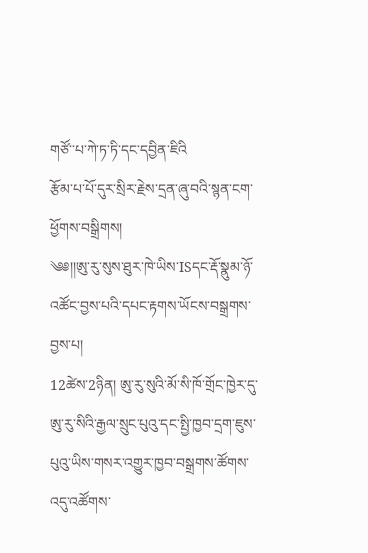གཙོ་་པ་ཀེ་ཏ་ཏི་དང་དབྱིན་ཇིའི
རྩོམ་པ་པོ་དུར་སྲིར་རྗེས་དྲན་ཞུ་བའི་སྙན་ངག་ཕྱོགས་བསྒྲིགས།
༄༅།།ཨུ་རུ་སུས་ཐུར་ཁེ་ཡིས་ISདང་རྡོ་སྣུམ་ཉོ་འཚོང་བྱས་པའི་དཔང་རྟགས་ཡོངས་བསྒྲགས་བྱས་པ།
12ཚེས་2ཉིན། ཨུ་རུ་སུའི་མོ་སི་ཁོ་གྲོང་ཁྱེར་དུ་ཨུ་རུ་སིའི་རྒྱལ་སྲུང་པུའུ་དང་སྤྱི་ཁྱབ་དྲག་ཇུས་པུའུ་ཡིས་གསར་འགྱུར་ཁྱབ་བསྒྲགས་ཚོགས་འདུ་འཚོགས་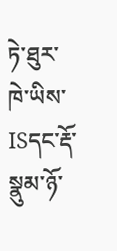ཏེ་ཐུར་ཁེ་ཡིས་ISདང་རྡོ་སྣུམ་ཉོ་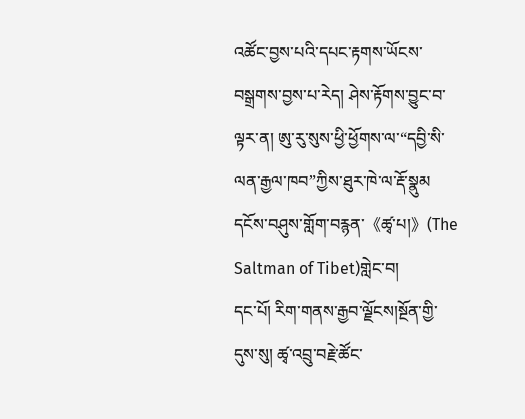འཚོང་བྱས་པའི་དཔང་རྟགས་ཡོངས་བསྒྲགས་བྱས་པ་རེད། ཤེས་རྟོགས་བྱུང་བ་ལྟར་ན། ཨུ་རུ་སུས་ཕྱི་ཕྱོགས་ལ་“དབྱི་སི་ལན་རྒྱལ་ཁབ”ཀྱིས་ཐུར་ཁེ་ལ་རྡོ་སྣུམ
དངོས་བཤུས་གློག་བརྙན་《ཚྭ་པ།》(The Saltman of Tibet)གླེང་བ།
དང་པོ། རིག་གནས་རྒྱབ་ལྗོངས།སྔོན་གྱི་དུས་སུ། ཚྭ་འབྲུ་བརྗེ་ཚོང་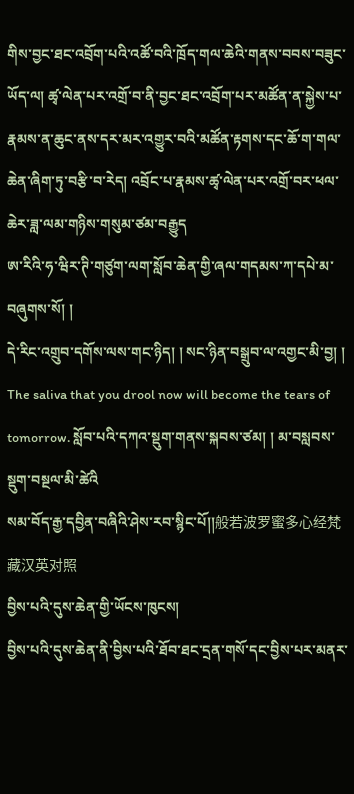གིས་བྱང་ཐང་འབྲོག་པའི་འཚོ་བའི་ཁྲོད་གལ་ཆེའི་གནས་བབས་བཟུང་ཡོད་ལ། ཚྭ་ལེན་པར་འགྲོ་བ་ནི་བྱང་ཐང་འབྲོག་པར་མཚོན་ན་སྐྱེས་པ་རྣམས་ན་ཆུང་ནས་དར་མར་འགྱུར་བའི་མཚོན་རྟགས་དང་ཆོ་ག་གལ་ཆེན་ཞིག་ཏུ་བརྩི་བ་རེད། འབྲོང་པ་རྣམས་ཚྭ་ལེན་པར་འགྲོ་བར་ཕལ་ཆེར་ཟླ་ལམ་གཉིས་གསུམ་ཙམ་བརྒྱུད
ཨ་རིའི་ཧ་ཝིར་ཊི་གཙུག་ལག་སློབ་ཆེན་གྱི་ཞལ་གདམས་ཀ་དཔེ་མ་བཞུགས་སོ། །
དེ་རིང་འགྲུབ་དགོས་ལས་གང་ཉིད། ། སང་ཉིན་བསྒྲུབ་ལ་འགྱང་མི་བྱ། ། The saliva that you drool now will become the tears of tomorrow. སློབ་པའི་དཀའ་སྡུག་གནས་སྐབས་ཙམ། ། མ་བསླབས་སྡུག་བསྔལ་མི་ཚེའི
སམ་བོད་རྒྱ་དབྱིན་བཞིའི་ཤེས་རབ་སྙིང་པོ།།般若波罗蜜多心经梵藏汉英对照
བྱིས་པའི་དུས་ཆེན་གྱི་ཡོངས་ཁུངས།
བྱིས་པའི་དུས་ཆེན་ནི་བྱིས་པའི་ཐོབ་ཐང་དྲན་གསོ་དང་བྱིས་པར་མནར་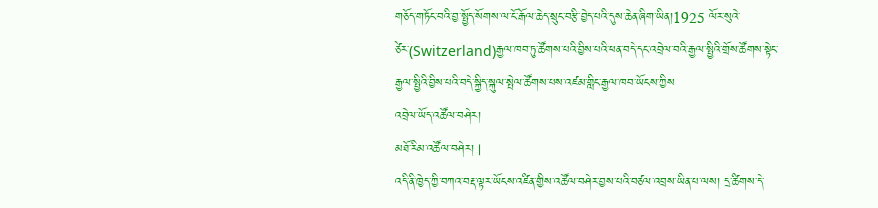གཅོད་གཏོང་བའི་བྱ་སྤྱོད་སོགས་ལ་ངོ་རྒོལ་ཆེད་སྲུང་བརྩི་བྱེད་པའི་དུས་ཆེན་ཞིག་ཡིན།1925 ལོར་སུའེ་ཙེར་(Switzerland)རྒྱལ་ཁབ་ཏུ་ཚོགས་པའི་བྱིས་པའི་ཕན་བདེ་དང་འབྲེལ་བའི་རྒྱལ་སྤྱིའི་གྲོས་ཚོགས་སྟེང་རྒྱལ་སྤྱིའི་བྱིས་པའི་བདེ་སྐྱིད་སྐུལ་སྤེལ་ཚོགས་པས་འཛམ་གླིང་རྒྱལ་ཁབ་ཡོངས་ཀྱིས
འབྲེལ་ཡོད་འཚོལ་བཤེར།
མཐོ་རིམ་འཚོལ་བཤེར། |
འདི་ནི་ཁྱེད་ཀྱི་བཀའ་བརྡ་ལྟར་ཡོངས་འཛིན་གྱིས་འཚོལ་བཤེར་བྱས་པའི་བཙལ་འབྲས་ཡིན་པ་ལས། དྲ་ཚིགས་དེ་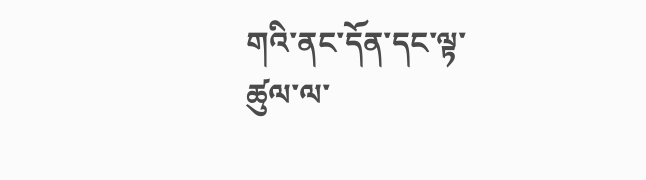གའི་ནང་དོན་དང་ལྟ་ཚུལ་ལ་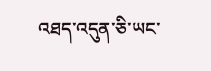འཐད་འདུན་ཅི་ཡང་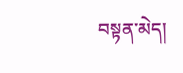བསྟན་མེད།